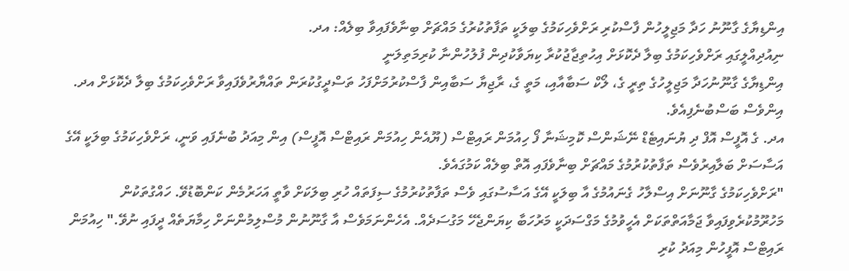އިންޑިޔާގެ ގާނޫނު ހަދާ މަޖިލީހުން ފާސްކުރި ރަށްވެހިކަމުގެ ބިލަކީ ތަފާތުކުރުގެ މައްޗަށް ބިނާވެފައިވާ ބިލެއް: އދ.
ނިއުދިއްލީގައި ރަށްވެހިކަމުގެ ބިލާ ދެކޮޅަށް އިހުތިޖާޖުކުރާ ކިޔަވާކުދިން ފުލުހުންނާ ކުރިމަތިލަނީ
އިންޑިޔާގެ ގާނޫނުހަދާ މަޖިލީހުގެ ތިރީ ގެ، ލޯކް ސަބާއާއި، މަތީ ގެ، ރާޖިޔާ ސަބާއިން ފާސްކުރުމަށްފަހު ތަސްދީގުކުރަން ތައްޔާރުވެފައިވާ ރަށްވެހިކަމުގެ ބިލާ ދެކޮޅަށް އދ. އިންވެސް ބަސްބުނެފިއެވެ.
އދ. ގެ އޮފީސް އޮފް ދި ޔުނައިޓެޑް ނޭޝަންސް ކޮމިޝަނާ ފޯ ހިއުމަން ރައިޓްސް (ޔޫއެން ހިއުމަން ރައިޓްސް އޮފީސް) އިން މިއަދު ބުނެފައި ވަނީ، ރަށްވެހިކަމުގެ ބިލަކީ އޭގެ އަސާސަށް ބަލާއިރުވެސް ތަފާތުކުރުމުގެ މައްޗަށް ބިނާވެފައި އޮތް ބިލެއް ކަމުގައެވެ.
"ރަށްވެހިކަމުގެ ގާނޫނަށް އިސްލާހު ގެނައުމުގެ އާ ބިލަކީ އޭގެ އަސާސުގައި ވެސް ތަފާތުކުރުމުގެ ސިފަތައް ހުރި ބިލަކަށް ވާތީ އަހަރުމެން ކަންބޮޑުވޭ. ހައްގުތަކުން މަހުރޫމުކުރެވިފައިވާ ޖަމާއަތްތަކަށް އެހީވުމުގެ މަގްސަދަކީ މަރުހަބާ ކިޔަންޖެހޭ މަގުސަދެއް. އެހެންނަމަވެސް އާ ގާނޫނުން މުސްލިމުންނަށް ހިމާޔަތެއް ދީފައި ނުވޭ." ހިއުމަން ރައިޓްސް އޮފީހުން މިއަދު ކުރި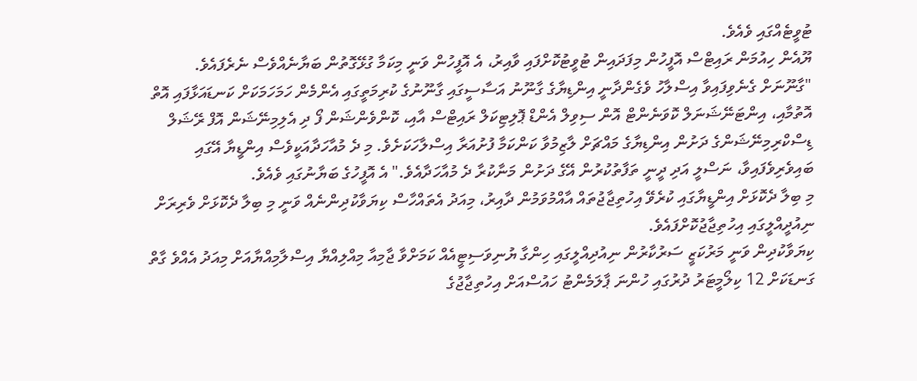ޓުވީޓެއްގައި ވެއެވެ.
ޔޫއެން ހިއުމަން ރައިޓްސް އޮފީހުން މިފަދައިން ޓުވީޓުކޮށްފައި ވާއިރު، އެ އޮފީހުން ވަނީ މިކަމާ ގުޅޭގޮތުން ބަޔާނެއްވެސް ނެރެފައެވެ.
"ގާނޫނަށް ގެނެވިފައިވާ އިސްލާހު ވެގެންދާނީ އިންޑިޔާގެ ގާނޫނު އަސާސީގައި ގާނޫނުގެ ކުރިމަތީގައި އެންމެން ހަމަހަމަކަށް ކަނޑައަޅާފައި އޮތް އޮތުމާއި، އިންޓަނޭޝަނަލް ކޮވަނެންޓް އޮން ސިވިލް އެންޑް ޕޮލިޓިކަލް ރައިޓްސް އާއި، ކޮންވެންޝަން ފޯ ދި އެލިމިނޭޝަން އޮފް ރޭޝަލް ޑިސްކްރިމިނޭޝަންގެ ދަށުން އިންޑިޔާގެ މައްޗަށް ލާޒިމުވާ ކަންކަމާ ފުށުއަރާ އިސްލާހަކަށެވެ. މި ދެ މުއާހަދާއަކީވެސް އިންޑީޔާ އޭގައި ބައިވެރިވެފައިވާ، ނަސްލީ އަދި ދީނީ ތަފާތުކުރުން އޭގެ ދަށުން މަނާކުރާ ދެ މުއާހަދާއެވެ." އެ އޮފީހުގެ ބަޔާނުގައި ވެއެވެ.
މި ބިލާ ދެކޮޅަށް އިންޑީޔާގައި ކުރެވޭ އިހުތިޖާޖުތައް އާއްމުވަމުން ދާއިރު، މިއަދު އެތައްހާސް ކިޔަވާކުދިންނެއް ވަނީ މި ބިލާ ދެކޮޅަށް ވެރިރަށް ނިއުދީއްލީގައި އިހުތިޖާޖުކޮށްފައެވެ.
ކިޔަވާކުދިން ވަނީ މަރުކަޒީ ސަރުކާރުން ނިއުދިއްލީގައި ހިންގާ ޔުނިވަސިޓީއެއް ކަމަށްވާ ޖާމިއާ މިއްލިއްޔާ އިސްލާމިއްޔާއަށް މިއަދު އެއްވެ ގާތް ގަނޑަކަށް 12 ކިލޯމީޓަރު ދުރުގައި ހުންނަ ޕާލަމެންޓު ހައުސްއަށް އިހުތިޖާޖުގެ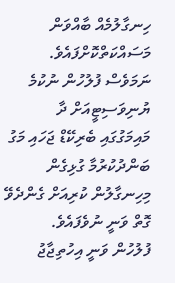ހިނގާލުމެއް ބާއްވަން މަސައްކަތްކޮށްފައެވެ. ނަމަވެސް ފުލުހުން ނުކުމެ ޔުނިވަސިޓީއަށް ދާ މައިމަގުގައި ބެރިކޭޑް ޖަހައި މަގު ބަންދުކުރުމާ ގުޅިގެން މިހިނގާލުން ކުރިއަށް ގެންދެވޭ ގޮތް ވަނީ ނުވެފައެވެ.
ފުލުހުން ވަނީ އިހުތިޖާޖު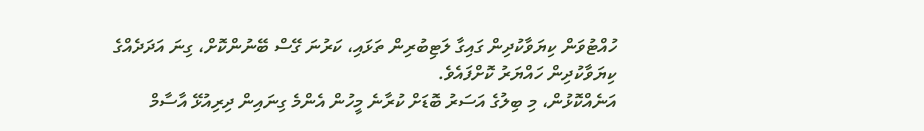ހުއްޓުވަން ކިޔަވާކުދިން ގައިގާ ލަޓިބުރިން ތަޅައި، ކަރުނަ ގޭސް ބޭނުންކޮށް، ގިނަ އަދަދެއްގެ ކިޔަވާކުދިން ހައްޔަރު ކޮށްފައެވެ.
އަނެއްކޮޅުން، މި ބިލުގެ އަސަރު ބޮޑަށް ކުރާނެ މީހުން އެންމެ ގިނައިން ދިރިއުޅޭ އާސާމް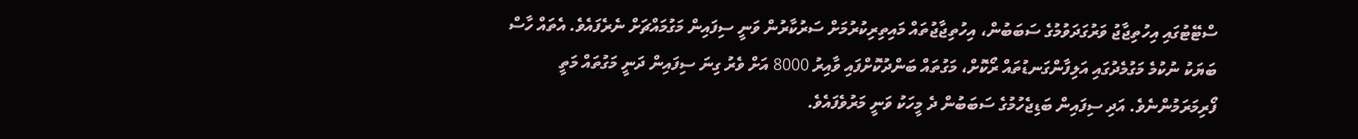ސްޓޭޓުގައި އިހުތިޖާޖު ވަރުގަދަވުމުގެ ސަބަބުން، އިހުތިޖާޖުތައް މައިތިރިކުރުމަށް ސަރުކާރުން ވަނީ ސިފައިން މަގުމައްޗަށް ނެރެފައެވެ. އެތައް ހާސް ބަޔަކު ނުކުމެ މަގުމެދުގައި އަލިފާންގަނޑުތައް ރޯކޮށް، މަގުތައް ބަންދުކޮށްފައި ވާއިރު 8000 އަށް ވެރު ގިނަ ސިފައިން ދަނީ މަގުތައް މަތީ ފޯރިމަރަމުންނެވެ. އަދި ސިފައިން ބަޑިޖެހުމުގެ ސަބަބުން ދެ މީހަކު ވަނީ މަރުވެފައެވެ.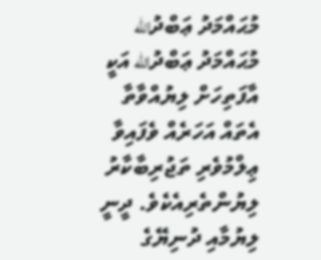މުޙައްމަދު ޢަބްދުالله
މުޙައްމަދު ޢަބްދުالله އަކީ އާފަތިހަށް ލިޔުއްވާތާ އެތައް އަހަރެއް ވެފައިވާ ޢިލްމުވެރި ތަޖުރިބާކާރު ލިޔުންތެރިއެކެވެ. ދީނީ ލިޔުމާއި ދުނިޔޭގެ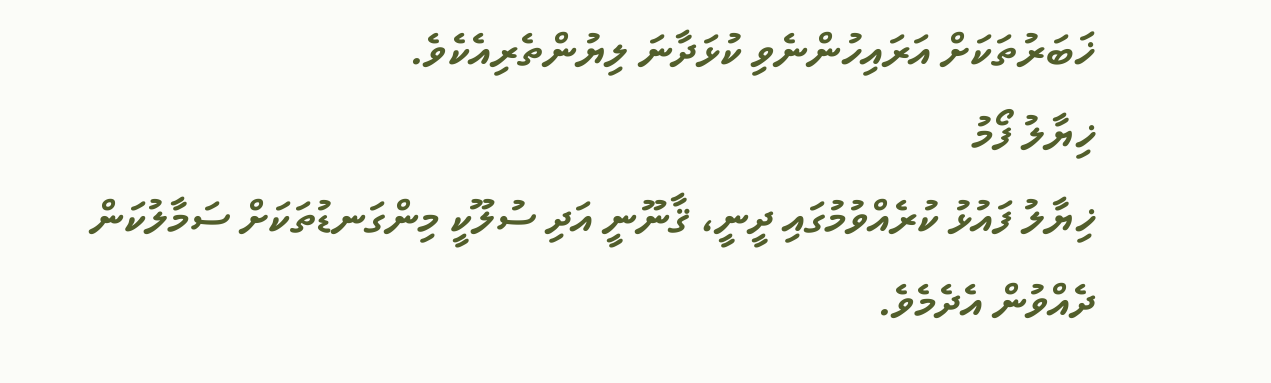ޚަބަރުތަކަށް އަރައިހުންނެވި ކުޅަދާނަ ލިޔުންތެރިއެކެވެ.
ޚިޔާލު ފޯމު
ޚިޔާލު ފައުޅު ކުރެއްވުމުގައި ދީނީ، ޤާނޫނީ އަދި ސުލޫކީ މިންގަނޑުތަކަށް ސަމާލުކަން ދެއްވުން އެދެމެވެ.